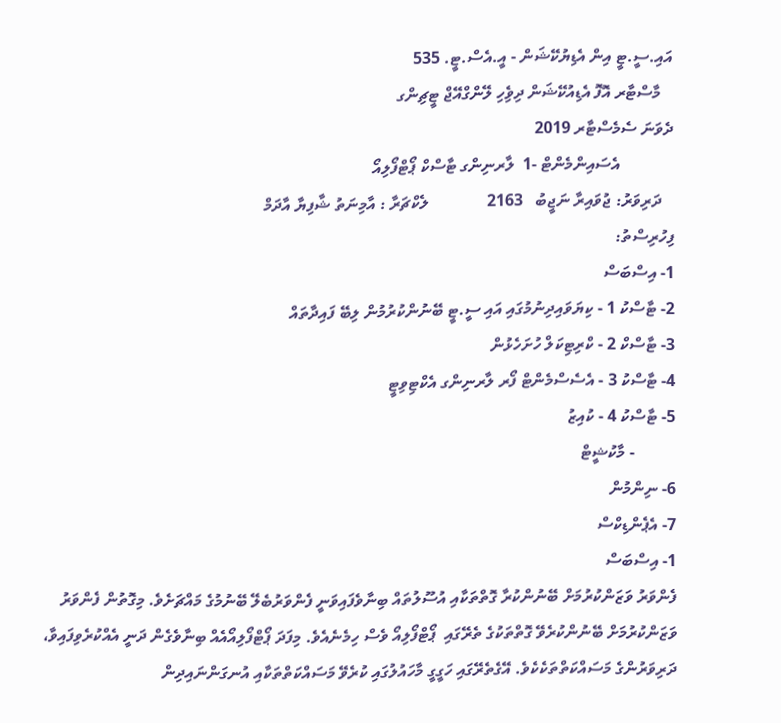އައި.ސީ.ޓީ އިން އެޑިޔުކޭޝަން - އީ.އެސް.ޓީ. 535
   މާސްޓާރ އޮފޮ އެޑިއުކޭޝަން ދިވިެހި ލޭންގްއޭޖް ޓީޗިންގ
ދެވަނަ ސެމެސްޓާރ 2019
             އެސައިންމެންޓް -1  ލާރނިންގ ޓާސްކް ޕޯޓްފޯލިއޯ
   ދަރިވަރު: ޖުވައިރާ ނަޖީބު   2163              ލެކްޗަރާ : އާމިނަތު ޝާފިޔާ އާދަމް
ފިހުރިސްތު:
1- އިސްބަސް
2- ޓާސްކު 1 - ކިޔަވައިދިނުމުގައި އައި ސީ.ޓީ ބޭނުންކުރުމުން ލިބޭ ފައިދާތައް
3- ޓާސްކް 2 - ކްރިޓިކަލް ހުށަހެޅުން
4- ޓާސްކު 3 - އެސެސްމެންޓް ފޯރ ލާރނިންގ އެކްޓިވިޓީ
5- ޓާސްކު 4 - ކުއިޒު
          - މާކުޝީޓް
6- ނިންމުން
7- އެޕެންޑިކްސް
1- އިސްބަސް
ފެންވަރު ވަޒަންކުރުމަށް ބޭނުންކުރާ ގޮތްތަކާއި އުސޫލުތައް ބިނާވެފައިވަނީ ފެންވަރުބެލޭ ބޭނުމުގެ މައްޗަށެވެ. މިގޮތުން ފެންވަރު ވަޒަންކުރުމަށް ބޭނުންކުރެވޭ ގޮތްތަކުގެ ތެރޭގައި  ޕޯޓްފޯލިއޯ ވެސް ހިމެނެއެވެ. މިފަދަ ޕޯޓްފޯލިއޯއެއް ބިނާވެގެން ދަނީ އެއްކުރެވިފައިވާ، ދަރިވަރުންގެ މަސައްކަތްތަކެކެވެ. އޭގެތެރޭގައި ހަގީގީ މާހައުލުގައި ކުރެވޭ މަސައްކަތްތަކާއި އުނގަންނައިދިން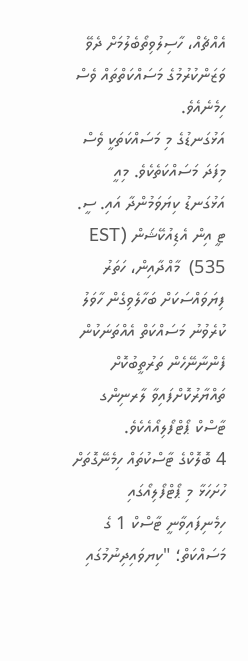އެއްޗެއް، ހާސިލުވިތޯބެލުމަށް ދެވޭ ވަޒަންކުރުމުގެ މަސައްކަތްތައް ވެސް ހިމެނެއެވެ.
އަޅުގަނޑުގެ މި މަސައްކަތަކީ ވެސް މިފަދަ މަސައްކަތެކެވެ. މިއީ އަޅުގަނޑު ކިޔަވަމުންދާ އައި. ސީ. ޓީ އިން އެޑިއުކޭޝަން (EST 535)  މާއްދާއިން، ހަތަރު ފިޔަވައްސަކަށް ބަހާލެވިގެން ހާވަލު ކުރެވުނު މަސައްކަތް އެއްތަނަކުން ފެންނާނޭހެން ތަރުތީބުކޮށް ތައްޔާރުކޮށްފައިވާ ލާރނިންގ ޓާސްކް ޕޯޓްފޯލިއޯއެކެވެ.
4 ބޮލޮކްގެ ޓާސްކުތައް ހިމެނޭގޮތަށް ހުށަހަޅާ މި ޕޯޓްފޯލިއޯގައި ހިމެނިފައިވާނީ ޓާސްކް 1 ގެ މަސައްކަތް؛ "ކިޔވައިދިނުމުގައި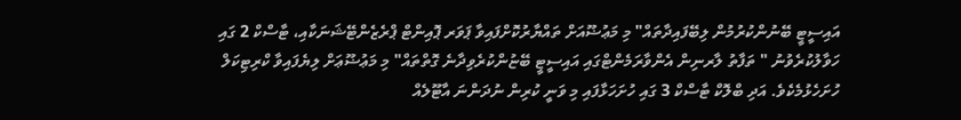އައިސީޓީ ބޭނުންކުރުމުން ލިބޭފައިދާތައް" މި މަޢުޟޫއަށް ތައްޔާރުކޮށްފައިވާ ޕަވަރ ޕޮއިންޓް ޕްރެޒެންޓޭޝަނަކާއި، ޓާސްކް 2 ގައި ހަވާލުކުރެވުނު " ތަފާތު ލާރނިން އެންވާރަމެންޓްގައި އައިސީޓީ ބޭޏުންކުރެވިދާނެ ގޮތްތައް" މި މަޢުޟޫޢަށް ލިޔެފައިވާ ކްރިޓިކަލް ހުށަހެޅުމެކެވެ. އަދި ބްލޮކް ޓާސްކް 3 ގައި ހުށަހަޅާފައި މި ވަނީ ކުރިން ނުދަންނަ އާޓޫލެއް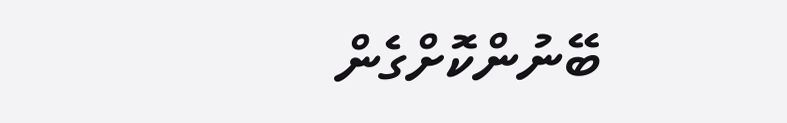ބޭނުންކޮށްގެން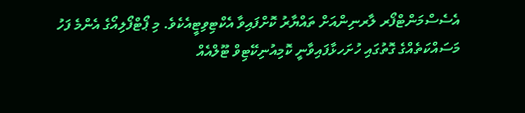އެސެސްމަންޓްފޯރ ލާރނިންއަށް ތައްޔާރު ކޮށްފައިވާ އެކްޓިވިޓީއެކެވެ. މި ޕޯޓްފޯލިއޯގެ އެންމެ ފަހު މަސައްކަތެއްގެ ގޮތުގައި ހުށަހޅާފައިވާނީ ކޮމިއުނިކޭޓިވް ޓޫލްއެއް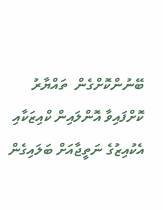ބޭނުންކޮށްގެން  ތައްޔާރު ކޮށްފައިވާ އޮންލައިން ކްއިޒަކާއި އެކުއިޒުގެ ނަތީޖާއަށް ބަލައިގެން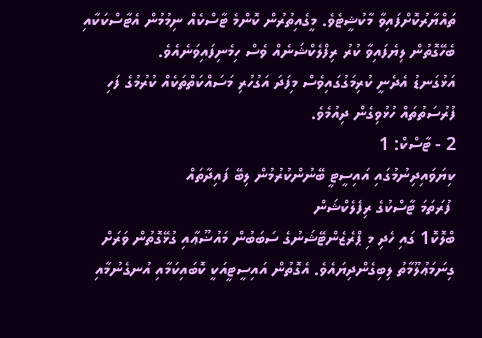ތައްޔާރުކޮށްފައިވާ މާކުޝީޓެވެ. މީގެއިތުރުން ކޮންމެ ޓާސްކެއް ނިމުމުން އެޓާސްކަކާއި ބެހޭގޮތުން ލިޔެފައިވާ ކުރު ރިފްލެކްޝަނެއް ވެސް ހިމެނިފައިވަނެއެވެ.
އަޅުގަނޑު އެދެނީ ކުރިމަގުގައިވެސް މިފަދަ އަގުހުރި މަސައްކަތްތަކެއް ކުރުމުގެ ފަހި ފުރުސަތުތައް ހުޅުވިގެން ދިއުމެވެ.
2 - ޓާސްކް: 1
ކިޔަވައިދިނުމުގައި އައިސީޓީ ބޭނުންކުރުމުން ލިބޭ ފައިދާތައް
 ފުރަތަމަ ޓާސްކުގެ ރިފެލެކްޝަން
ބްލޮކޮ1 ގައި ހެދި މި ޕްރެޒެންޓޭޝަނުގެ ސަބަބުން މައުޟޫޢާއި ގުޅޭގޮތުން ވަރަށް ގިނަމަޢުލޫމާތު ލިބިގެންދިޔައެވެ. އެގޮތުން އައިސީޓީއަކީ ކޮބައިކަމާއި އުނގެނުމާއި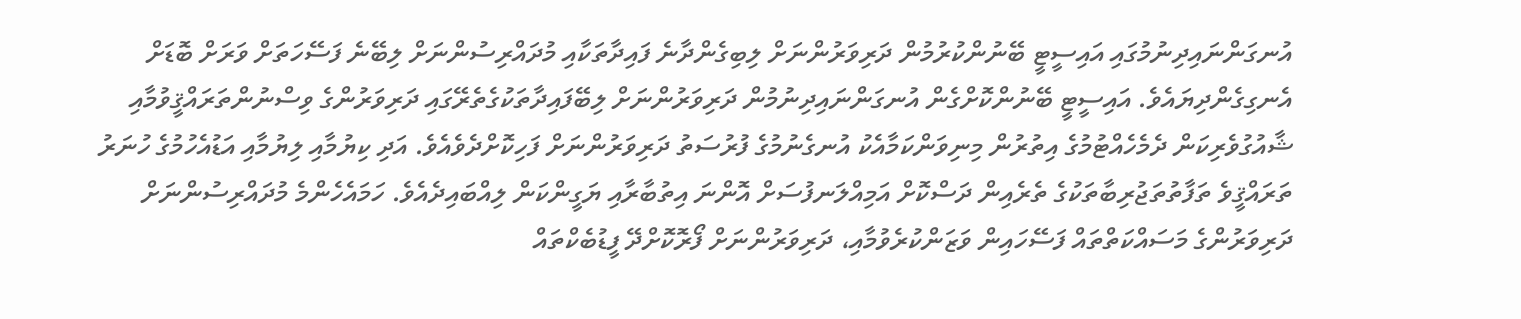އުނގަންނައިދިނުމުގައި އައިސީޓީ ބޭނުންކުރުމުން ދަރިވަރުންނަށް ލިބިގެންދާނެ ފައިދާތަކާއި މުދައްރިސުންނަށް ލިބޭނެ ފަސޭހަތަށް ވަރަށް ބޮޑަށް އެނގިގެންދިޔައެވެ. އައިސީޓީ ބޭނުންކޮށްގެން އުނގަންނައިދިނުމުން ދަރިވަރުންނަށް ލިބޭފައިދާތަކުގެތެރޭގައި ދަރިވަރުންގެ ވިސްނުންތަރައްޤީވުމާއި ޝާއުގުވެރިކަން ދެމެހެއްޓުމުގެ އިތުރުން މިނިވަންކަމާއެކު އުނގެނުމުގެ ފުރުސަތު ދަރިވަރުންނަށް ފަހިކޮށްދެވެއެވެ. އަދި ކިޔުމާއި ލިޔުމާއި އަޑުއެހުމުގެ ހުނަރު ތަރައްޤީވެ ތަފާތުތަޖުރިބާތަކުގެ ތެރެއިން ދަސްކޮށް އަމިއްލަނފުސަށް އޮންނަ އިތުބާރާއި ޔަގީންކަން ލިއްބައިދެއެވެ. ހަމައެހެންމެ މުދައްރިސުންނަށް ދަރިވަރުންގެ މަސައްކަތްތައް ފަސޭހައިން ވަޒަންކުރެވުމާއި، ދަރިވަރުންނަށް ފޯރޮކޮށްދޭ ފީޑުބެކްތައް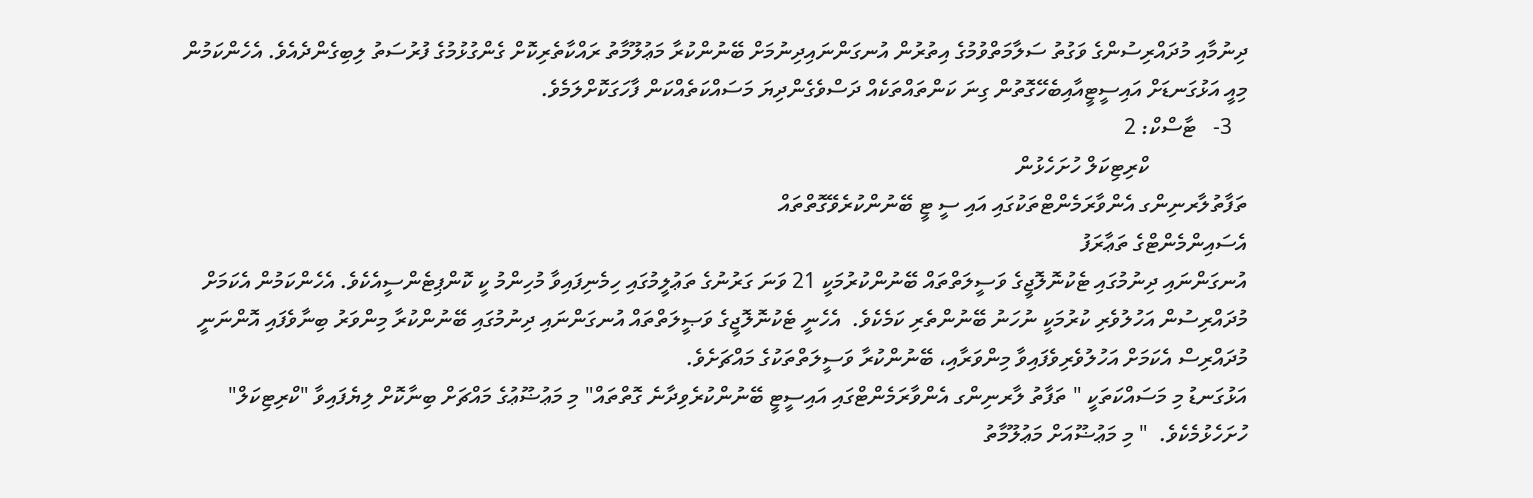ދިނުމާއި މުދައްރިސުންގެ ވަގުތު ސަލާމަތްވުމުގެ އިތުރުން އުނގަންނައިދިނުމަށް ބޭނުންކުރާ މަޢުލޫމާތު ރައްކާތެރިކޮށް ގެންގުޅުމުގެ ފުރުސަތު ލިބިގެންދެއެވެ. އެހެންކަމުން މިއީ އަޅުގަނޑަށް އައިސީޓީއާއިބެހޭގޮތުން ގިނަ ކަންތައްތަކެއް ދަސްވެގެންދިޔަ މަސައްކަތެއްކަން ފާހަގަކޮށްލަމެވެ.
   3-   ޓާސްކް: 2
                  ކްރިޓިކަލް ހުށަހެޅުން
ތަފާތުލާރނިންގ އެންވާރަމެންޓްތަކުގައި އައި ސީ ޓީ ބޭނުންކުރެވޭގޮތްތައް
އެސައިންމެންޓްގެ ތަޢާރަފު
އުނގަންނައި ދިނުމުގައި ޓެކުނޮލޮޖީގެ ވަސީލަތްތައް ބޭނުންކުރުމަކީ 21 ވަނަ ގަރުނުގެ ތަޢުލީމުގައި ހިމެނިފައިވާ މުހިންމު ކީ ކޮންޕިޓެންސީއެކެވެ. އެހެންކަމުން އެކަމަށް މުދައްރިސުން އަހުލުވެރި ކުރުމަކީ ނުހަނު ބޭނުންތެރި ކަމެކެވެ.  އެހެނީ ޓެކުނޮލޮޖީގެ ވަޞީލަތްތައް އުނގަންނައި ދިނުމުގައި ބޭނުންކުރާ މިންވަރު ބިނާވެފައި އޮންނަނީ މުދައްރިސް އެކަމަށް އަހުލުވެރިވެފައިވާ މިންވަރާއި، ބޭނުންކުރާ ވަސީލަތްތަކުގެ މައްޗަށެވެ.
އަޅުގަނޑު މި މަސައްކަތަކީ " ތަފާތު ލާރނިންގ އެންވާރަމެންޓްގައި އައިސީޓީ ބޭނުންކުރެވިދާނެ ގޮތްތައް" މި މަޢުޟޫޢުގެ މައްޗަށް ބިނާކޮށް ލިޔެފައިވާ "ކްރިޓިކަލް" ހުށަހެޅުމެކެވެ.  " މި މަޢުޟޫއަށް މަޢުލޫމާތު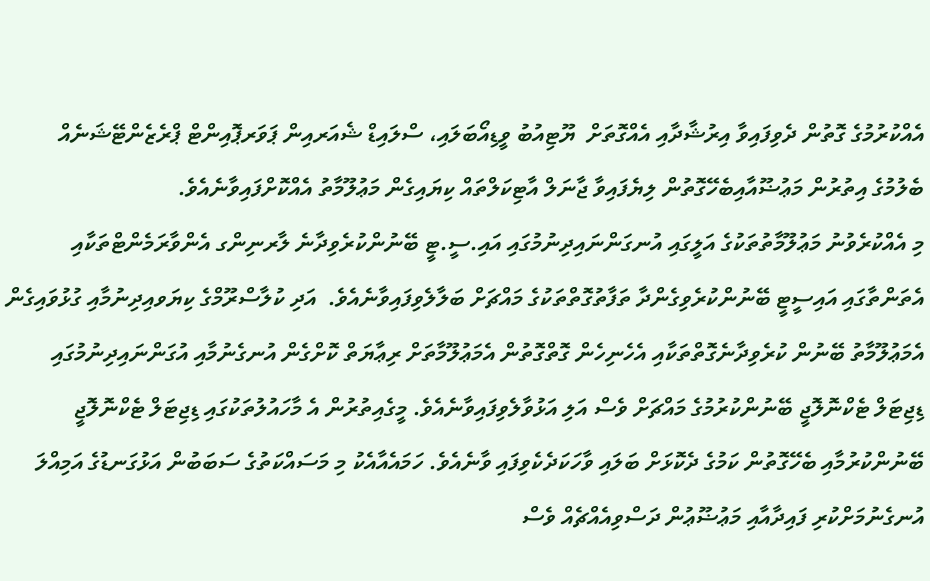އެއްކުރުމުގެ ގޮތުން ދެވިފައިވާ އިރުޝާދާއި އެއްގޮތަށް  ޔޫޓިއުބު ވީޑިއޯބަލައި، ސްލައިޑް ޝެއަރއިން ޕަވަރޕޮއިންޓް ޕްރެޒެންޓޭޝަނެއް ބެލުމުގެ އިތުރުން މަޢުޟޫއާއިބެހޭގޮތުން ލިޔެފައިވާ ޖާނަލް އާޓިކަލްތައް ކިޔައިގެން މަޢުލޫމާތު އެއްކޮށްފައިވާނެއެވެ.
މި އެއްކުރެވުނު މަޢުލޫމާތުތަކުގެ އަލީގައި އުނގަންނައިދިނުމުގައި އައި.ސީ.ޓީ ބޭނުންކުރެވިދާނެ ލާރނިންގ އެންވާރަމެންޓްތަކާއި އެތަންތާގައި އައިސީޓީ ބޭނުންކުރެވިގެންދާ ތަފާތުގޮތްތަކުގެ މައްޗަށް ބަލާލެވިފައިވާނެއެވެ.  އަދި ކުލާސްރޫމްގެ ކިޔަވއިދިނުމާއި ގުޅުވައިގެން  އެމަޢުލޫމާތު ބޭނުން ކުރެވިދާނެގޮތްތަކާއި އެހެނިހެން ގޮތްގޮތުން އެމަޢުލޫމާތަށް ރިޢާޔަތް ކޮށްގެން އުނގެނުމާއި އުގަންނައިދިނުމުގައި ޑިޖިޓަލް ޓެކްނޮލޮޖީ ބޭނުންކުރުމުގެ މައްޗަށް ވެސް އަލި އަޅުވާލެވިފައިވާނެއެވެ. މީގެއިތުރުން އެ މާހައުލުތަކުގައި ޑިޖިޓަލް ޓެކްނޮލޮޖީ ބޭނުންކުރުމާއި ބެހޭގޮތުން ކަމުގެ ދެކޮޅަށް ބަލައި ވާހަކަދެކެވިފައި ވާނެއެވެ. ހަމައެއާއެކު މި މަސައްކަތުގެ ސަބަބުން އަޅުގަނޑުގެ އަމިއްލަ އުނގެނުމަށްކުރި ފައިދާއާއި މަޢުޟޫޢުން ދަސްވިއެއްޗެއް ވެސް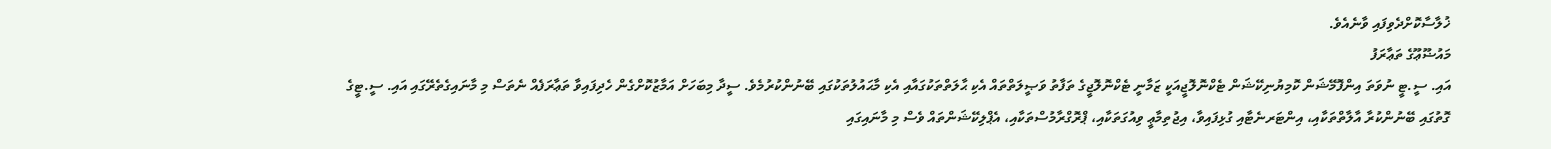ޚުލާސާކޮށްދެވިފައި ވާނެއެވެ.
މައުޟޫޢޫގެ ތަޢާރަފު
އައި. ސީ.ޓީ ނުވަތަ އިންފޮމޭޝަން ކޮމިޔުނިކޭޝަން ޓެކްނޮލޮޖީއަކީ ޒަމާނީ ޓެކްނޮލޮޖީގެ ތަފާތު ވަޞީލަތްތައް އެކި ޙާލަތްތަކުގައާއި އެކި މާޙައުލުތަކުގައި ބޭނުންކުރުމެވެ. ސީދާ މިބަހަށް އަމާޒުކޮށްގެން ހެދިފައިވާ ތަޢާރަފެއް ނެތަސް މި މާނައިގެތެރޭގައި އައި. ސީ.ޓީގެ ގޮތުގައި ބޭނުންކުރާ އާލާތްތަކާއި، އިންޓަރނެޓާއި ގުޅިފައިވާ، އިޖުތިމާޢީ ވިއުގަތަކާއި، ޕްރޮގްރާމުސްތަކާއި، އެޕްލިކޭޝަންތައް ވެސް މި މާނައިގައި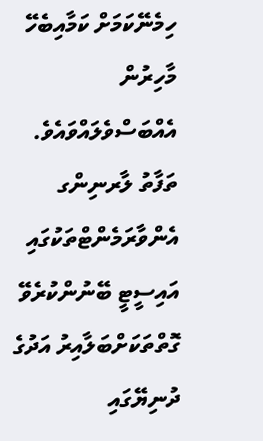ހިމެނޭކަމަށް ކަމާއިބެހޭ މާހިރުން އެއްބަސްވެލައްވައެވެ.
ތަފާތު ލާރނިންގ އެންވާރަމެންޓްތަކުގައި އައިސީޓީ ބޭނުންކުރެވޭ ގޮތްތަކަށްބަލާއިރު އަދުގެ ދުނިޔޭގައި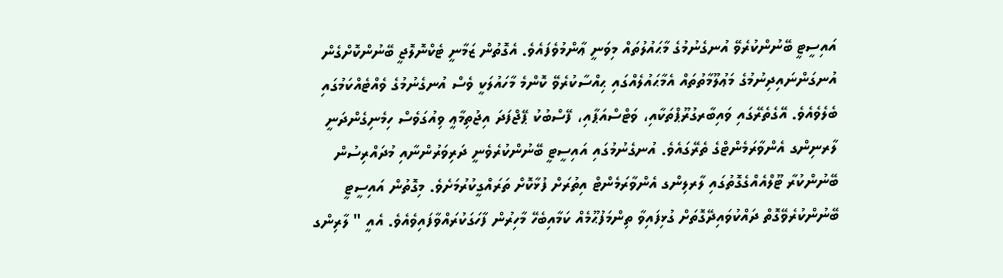އައިސީޓީ ބޭނުންކުރެވޭ އުނގެނުމުގެ މާޙައުލުތައް މިވަނީ ޢާންމުވެފައެވެ. އެގޮތުން ޒަމާނީ ޓެކްނޮލޮޖީ ބޭނުންކޮށްގެން އުނގަންނައިދިނުމުގެ މަޢުލޫމާތުތައް އެމާޙައުލެއްގައި ޙިއްސާކުރެވޭ ކޮންމެ މާހައުލަކީ ވެސް އުނގެނުމުގެ ވެއްޓެއްކަމުގައި ބެލެވެއެވެ. އޭގެތެރޭގައި ވައިބާރގުރޫޕްތަކާއި، ވަޓްސްއަޕާއި، ފޭސްބުކު ޕޭޖްފަދަ އިޖުތިމާޢީ ވިއުގަވެސް ހިމެނިގެންދަނީ ލާރނިންގ އެންވާރަމެންޓްގެ ތެރޭގައެވެ. އުނގެނުމުގައި އައިސީޓީ ބޭނުންކުރެވެނީ ދަރިވަރުންނާއި މުދައްރިސުން ބޭނުންކުރާ ޓޫލްއެއްގެގޮތުގައި ލާރލިންގ އެންވާރަމެންޓް އިތުރަށް ފުޅާކޮށް ތަރައްގީކުރުމަށެވެ. މިގޮތުން އައިސީޓީ ބޭނުންކުރެވޭގޮތް ދައްކުވައިދޭގޮތަށް ގުޅިފައިވާ ތިންމަފުޙޫމެއް ކަމާއިބެހޭ މާހިރުން ފާހަގަކުރައްވާފައިވެއެވެ. އެއީ " ލާރިންގ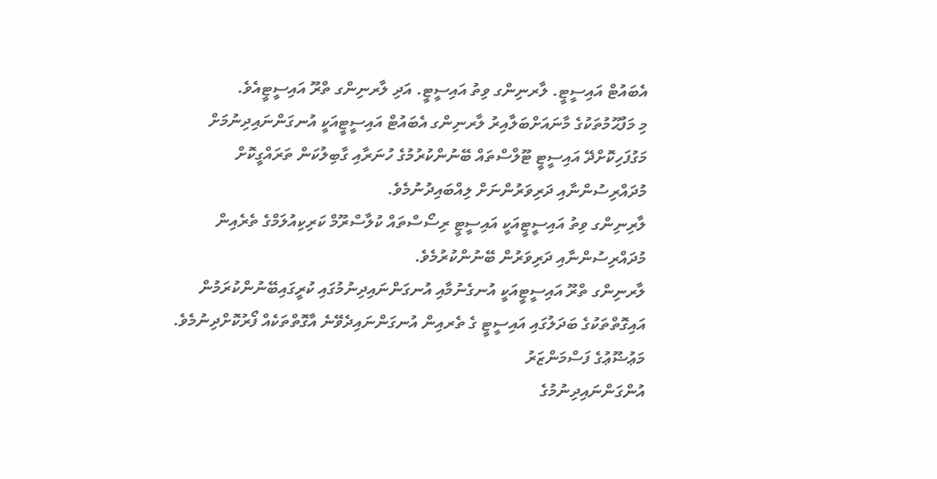އެބައުޓް އައިސީޓީ. ލާރނިންގ ވިތު އައިސީޓީ. އަދި ލާރނިންގ ތްރޫ އައިސީޓީއެވެ.
މި މަފުޙޫމުތަކުގެ މާނައަށްބަލާއިރު ލާރނިންގ އެބައުޓް އައިސީޓީއަކީ އުނގަންނައިދިނުމަށް މަގުފަހިކޮށްދޭ އައިސީޓީ ޓޫލްސްތައް ބޭނުންކުރުމުގެ ހުނަރާއި ގާބިލުކަން ތަރައްގީކޮށް މުދައްރިސުންނާއި ދަރިވަރުންނަށް ލިއްބައިދުނުމެވެ.
ލާރިނިންގ ވިތު އައިސީޓީއަކީ އައިސީޓީ ރިސޯސްތައް ކުލާސްރޫމް ކަރިކިއުލަމްގެ ތެރެއިން މުދައްރިސުންނާއި ދަރިވަރުން ބޭނުންކުރުމެވެ.
ލާރނިންގ ތްރޫ އައިސީޓީއަކީ އުނގެނުމާއި އުނގަންނައިދިނުމުގައި ކުރީގައިބޭނުންކުރަމުން އައިގޮތްތަކުގެ ބަދަލުގައި އައިސީޓީ ގެ ތެރއިން އުނގަންނައިދެވޭނެ އާގޮތްތަކެއް ފޯރުކޮށްދިނުމެވެ.
މަޢުޟޫޢުގެ ފަސްމަންޒަރު
އުންގަންނައިދިނުމުގެ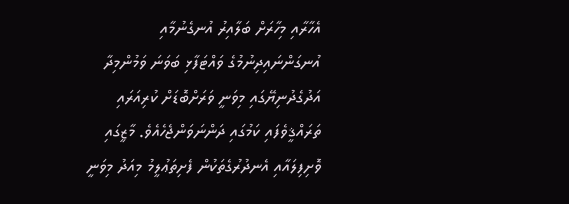އެހާރާއި މިހާރަށް ބަލާއިރު އުނގެނުމާއި އުނގަންނައިދިނުމުގެ ވައްޓަފާޅި ބަވަނަ ވަމުންމިދާ އަދުގެދުނިޔޭގައި މިވަނީ ވަރަށްބޮޑަށް ކުރިއަރައި ތަރައްޤީވެފައި ކަމުގައި ދަންނަވަންޖެހެއެވެ. މާޒީގައި ވޮށިފިލައާއި އެނދުރުގެތަކުން ފެށިތަޢުލީމު މިއަދު މިވަނީ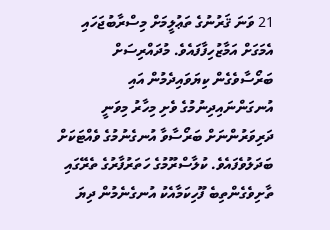21 ވަނަ ޤަރުނުގެ ތަޢުލީމަށް މިސްރާބުޖަހައި އެމަގަށް އަމާޒުހިފާފައެވެ. މުދައްރިސަށް ބަރޯސާވެގެން ކިޔަވައިދެމުން އައި އުނގަންނައިދިނުމުގެ ވެށި މިހާރު މިވަނީ ދަރިވަރުންނަށް ބަރޯސާވާ އުނގެނުމުގެ ވެއްޓަކަށް ބަދަލުވެފައެވެ. ކުލާސްރޫމުގެ ހަތަރުފާރުގެ ތެރޭގައި ތާށިވެގެންތިބެ ފޫހިކަމާއެކު އުނގެނެމުން ދިޔަ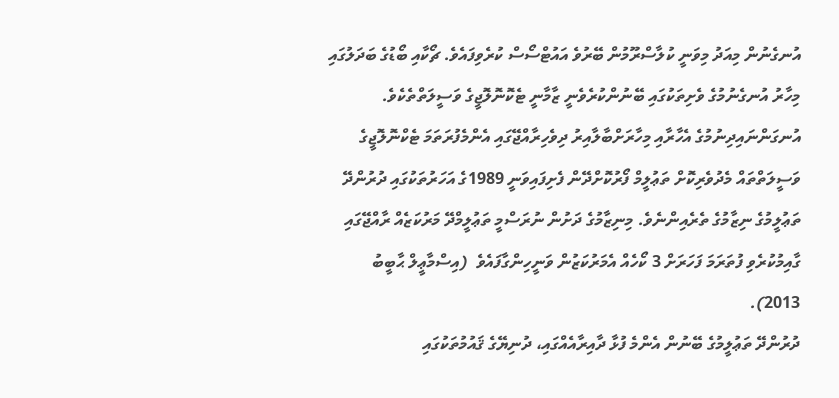އުނގެނުން މިއަދު މިވަނީ ކުލާސްރޫމުން ބޭރުވެ އައުޓްސޯސް ކުރެވިފައެވެ. ޗޯކާއި ބޯޑުގެ ބަދަލުގައި މިހާރު އުނގެނުމުގެ ވެށިތަކުގައި ބޭނުންކުރެވެނީ ޒާމާނީ ޓެކޮނޮލޮޖީގެ ވަސީލަތްތެކެވެ.
އުނގަންނައިދިނުމުގެ އެހާރާއި މިހާރަށްބާލާއިރު ދިވެހިރާއްޖޭގައި އެންމެފުރަތަމަ ޓެކްނޮލޮޖީގެ ވަސީލަތްތައް މެދުވެރިކޮށް ތަޢުލީމް ފޯރުކޮށްދޭން ފެށިފައިވަނީ 1989ގެ އަހަރުތަކުގައި ދުރުންދޭ ތަޢުލީމުގެ ނިޒާމުގެ ތެރެއިންނެވެ. މިނިޒާމުގެ ދަށުން ނުރަސްމީ ތަޢުލީމްދޭ މަރުކަޒެއް ރާއްޖޭގައި ގާއިމުކުރެވި ފުތަރަމަ ފަހަރަށް 3 ކޯހެއް އެމަރުކަޒުން ވަނީހިންގާފައެވެ  (އިސްމާޢީލް ޙާބީބު 2013).
ދުރުންދޭ ތަޢުލީމުގެ ބޭނުން އެންމެ ފުޅާ ދާއިރާއެއްގައި، ދުނިޔޭގެ ޤައުމުތަކުގައި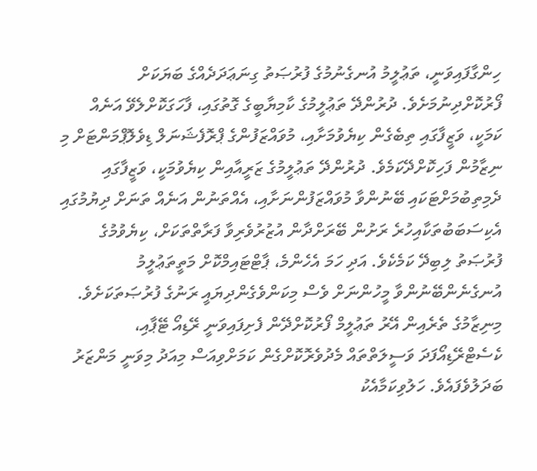ހިންގާފައިވަނީ، ތަޢުލީމު އުނގެނުމުގެ ފުރުޞަތު ގިނަޢަދަދެއްގެ ބަޔަކަށް ފޯރުކޮށްދިނުމަށެވެ. ދުރުންދޭ ތަޢުލީމުގެ ކާމިޔާބީގެ ގޮތުގައި، ފާހަގަކޮށްލެވޭ އަނެއް ކަމަކީ، ވަޒީފާގައި ތިބެގެން ކިޔެވުމަށާއި، މުވައްޒަފުންގެ ޕްރޮފެޝަނަލް ޑިވެލޮޕްމަންޓަށް މި ނިޒާމުން ފަހިކޮށްދޭކަމެވެ. ދުރުންދޭ ތަޢުލީމުގެ ޒަރީއާއިން ކިޔެވުމަކީ، ވަޒީފާގައި ދެމިތިބުމަށްޓަކައި ބޭނުންވާ މުވައްޒަފުންނަށާއި، އެއްތަނުން އަނެއް ތަނަށް ދިޔުމުގައި އެކިސަބަބުތަކާއިހުރެ ރަށުން ބޭރަށްދާން އުޒުރުވެރިވާ ފަރާތްތަކަށް، ކިޔެވުމުގެ ފުރުޞަތު ލިބިދޭ ކަމެކެވެ. އަދި ހަމަ އެހެންމެ، ޕާޓްޓައިމްކޮށް މަތީތަޢުލީމު އުނގެނެންބޭނުންވާ މީހުންނަށް ވެސް މިކަންވެގެންދިޔައީ ރަނުގެ ފުރުޞަތަކަށެވެ. މިނިޒާމުގެ ތެރެއިން އޭރު ތަޢުލީމް ފޯރުކޮށްދޭން ފެށިފައިވަނީ ރޭޑިއޯ ޓޭޕާއި، ކެސެޓްރޭޑިއޯފަދަ ވަސީލަތްތައް މެދުވެރޮކޮށްގެން ކަމަށްވިއަސް މިއަދު މިވަނީ މަންޒަރު ބަދަލުވެފައެވެ. ހަލުވިކަމާއެކު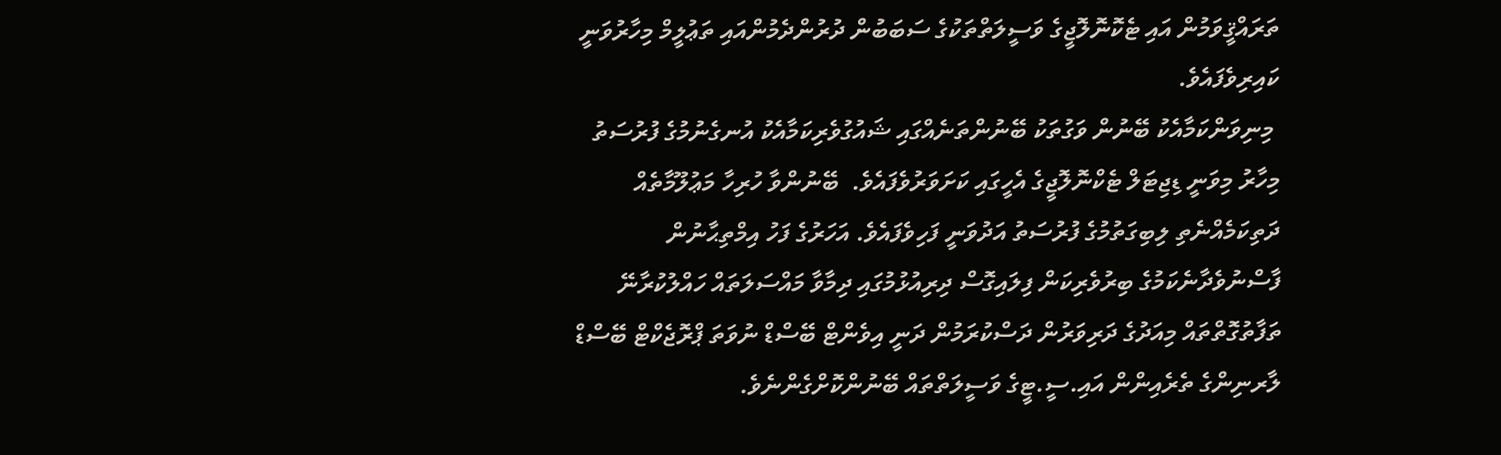ތަރައްޤީވަމުން އައި ޓެކޮނޮލޮޖީގެ ވަސީލަތްތަކުގެ ސަބަބުން ދުރުންދެމުންއައި ތަޢުލީމް މިހާރުވަނީ ކައިރިވެފައެވެ.
 މިނިވަންކަމާއެކު ބޭނުން ވަގުތަކު ބޭނުންތަނެއްގައި ޝައުގުވެރިކަމާއެކު އުނގެނުމުގެ ފުރުސަތު މިހާރު މިވަނީ ޑިޖިޓަލް ޓެކްނޮލޮޖީގެ އެހީގައި ކަށަވަރުވެފައެވެ.  ބޭނުންވާ ހުރިހާ މަޢުލޫމާތެއް ދަތިކަމެއްނެތި ލިބިގަތުމުގެ ފުރުސަތު އަދުވަނީ ފަހިވެފައެވެ. އަހަރުގެ ފަހު އިމްތިޙާނުން ފާސްނުވެދާނެކަމުގެ ބިރުވެރިކަން ފިލައިގޮސް ދިރިއުޅުމުގައި ދިމާވާ މައްސަލަތައް ހައްލުކުރާނޭ ތަފާތުގޮތްތައް މިއަދުގެ ދަރިވަރުން ދަސްކުރަމުން ދަނީ އިވެންޓް ބޭސްޑް ނުވަތަ ޕްރޮޖެކްޓް ބޭސްޑް ލާރނިންގެ ތެރެއިންން އައި.ސީ.ޓީގެ ވަސީލަތްތައް ބޭނުންކޮށްގެންނެވެ.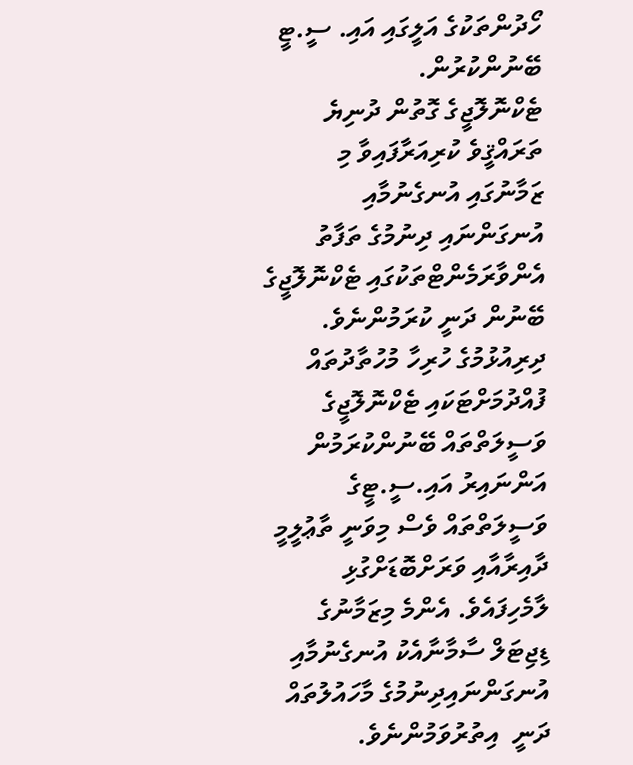ހޯދުންތަކުގެ އަލީގައި އައި. ސީ.ޓީ ބޭނުންކުރުން.
ޓެކްނޮލޮޖީގެ ގޮތުން ދުނިޔެ ތަރައްޤީވެ ކުރިއަރާފައިވާ މި ޒަމާނުގައި އުނގެނުމާއި އުނގަންނައި ދިނުމުގެ ތަފާތު އެންވާރަމެންޓްތަކުގައި ޓެކްނޮލޮޖީގެ ބޭނުން ދަނީ ކުރަމުންނެވެ. ދިރިއުޅުމުގެ ހުރިހާ މުހުތާދުތައް ފުއްދުމަށްޓަކައި ޓެކްނޮލޮޖީގެ ވަސީލަތްތައް ބޭނުންކުރަމުން އަންނައިރު އައި.ސީ.ޓީގެ ވަސީލަތްތައް ވެސް މިވަނީ ތާޢުލީމީ ދާއިރާއާއި ވަރަށްބޮޑަށްގުޅި ލާމެހިފައެވެ. އެންމެ މިޒަމާނުގެ ޑިޖިޓަލް ސާމާނާއެކު އުނގެނުމާއި އުނގަންނައިދިނުމުގެ މާހައުލުތައް ދަނީ  އިތުރުވަމުންނެވެ.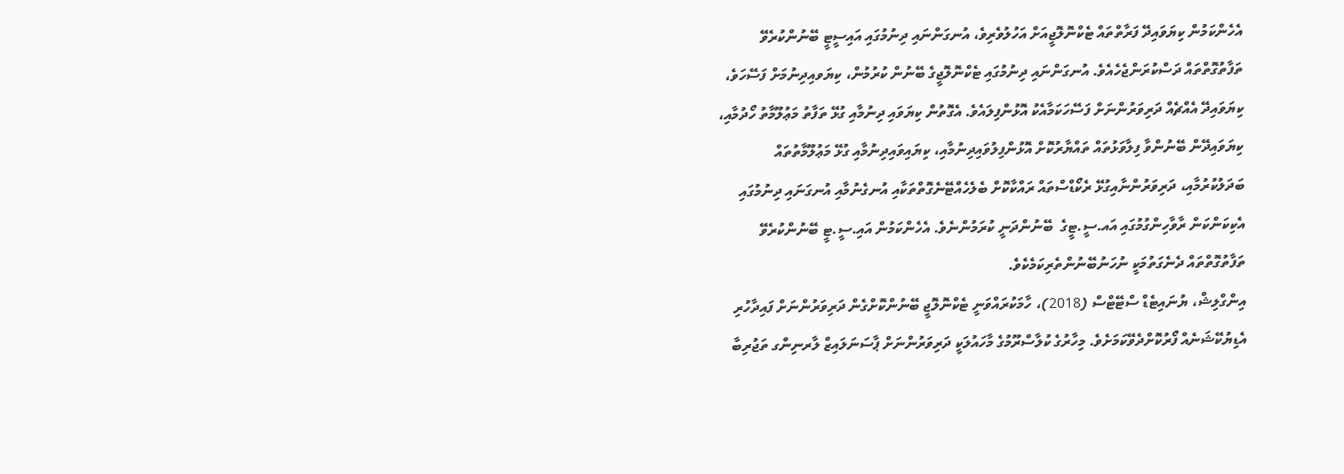އެހެންކަމުން ކިޔަވައިދޭ ފަރާތްތައް ޓެކްނޮލޮޖީއަށް އަހުލުވެރިވެ، އުނގަންނައި ދިނުމުގައި އައިސީޓީ ބޭނުންކުރެވޭ ތަފާތުގޮތްތައް ދަސްކުރަންޖެހެއެވެ. އުނގަންނައި ދިނުމުގައި ޓެކްނޮލޮޖީގެ ބޭނުން ކުރުމުން، ކިޔަވއިދިނުމަށް ފަސޭހަވެ، ކިޔަވައިދޭ އެއްޗެއް ދަރިވަރުންނަށް ފަސޭހަކަމާއެކު އޮޅުންފިލައެވެ. އެގޮތުން ކިޔަވައި ދިނުމާއި ގުޅޭ ތަފާތު މަޢުލޫމާތު ހޯދުމާއި، ކިޔަވައިދޭން ބޭނުންވާ ފިލާވަޅުތައް ތައްޔާރުކޮށް އޮޅުންފިލުވައިދިނުމާއި، ކިޔައިވައިދިނުމާއި ގުޅޭ މަޢުލޫމާތުތައް ބަދަލުކުރުމާއި، ދަރިވަރުންނާއިގުޅޭ ރެކޯޑްސްތައް ރައްކާކޮށް ބެލެހެއްޓޭނެގޮތްތަކާއި އުނގެނުމާއި އުނގަނައި ދިނުމުގައި އެކިކަންކަން ރާވާހިންގުމުގައި އައ.ސީ.ޓީގެ  ބޭނުންދަނީ ކުރަމުންނެވެ. އެހެންކަމުން އައި.ސީ.ޓީ ބޭނުންކުރެވޭ ތަފާތުގޮތްތައް ދެނެގަތުމަކީ ނުހަނުބޭނުންތެރިކަމެކެވެ.
އިންގްލިޝް، ޔުނައިޓެޑް ސްޓޭޓްސް (2018)، ހާމަކުރައްވަނީ ޓެކްނޮލޮޖީ ބޭނުންކޮށްގެން ދަރިވަރުންނަށް ފައިދާހުރި  އެޑިޔުކޭޝަނެއް ފޯރުކޮށްދެވޭކަމަށެވެ. މިހާރުގެ ކުލާސްރޫމުގެ މާހައުލަކީ ދަރިވަރުންނަށް ޕާސަނަލައިޒް ލާރނިންގ ތަޖުރިބާ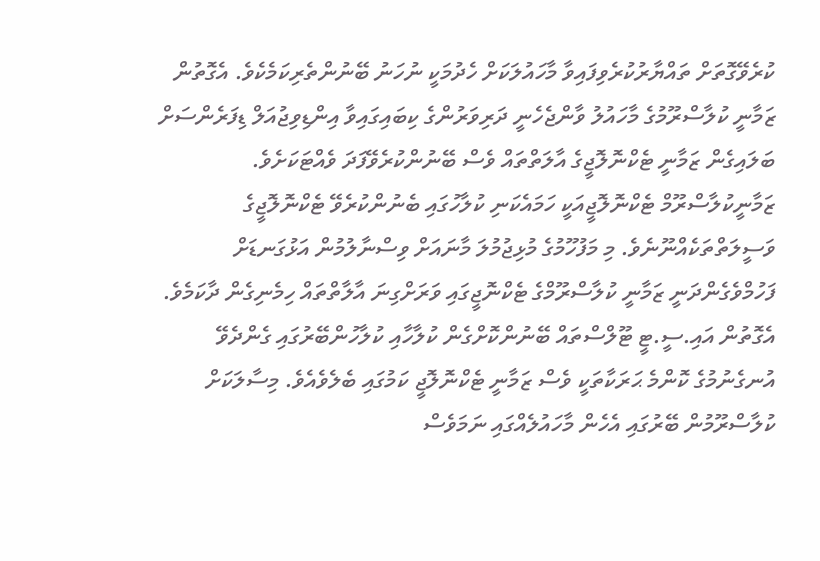ކުރެވޭގޮތަށް ތައްޔާރުކުރެވިފައިވާ މާހައުލަކަށް ހެދުމަކީ ނުހަނު ބޭނުންތެރިކަމެކެވެ. އެގޮތުން ޒަމާނީ ކުލާސްރޫމުގެ މާހައުލު ވާންޖެހެނީ ދަރިވަރުންގެ ކިބައިގައިވާ އިންޑިވިޖުއަލް ޑިފަރެންސަށް ބަލައިގެން ޒަމާނީ ޓެކްނޮލޮޖީގެ އާލަތްތައް ވެސް ބޭނުންކުރެވޭފަދަ ވެއްޓަކަށެވެ.
ޒަމާނީކުލާސްރޫމް ޓެކްނޮލޮޖީއަކީ ހަމައެކަނި ކުލާހުގައި ބެނުންކުރެވޭ ޓެކްނޮލޮޖީގެ ވަސީލަތްތަކެއްނޫނެވެ. މި މަފުހޫމުގެ މުޅިޖުމުލަ މާނައަށް ވިސްނާލުމުން އަޅުގަނޑަށް ފަހުމްވެގެންދަނީ ޒަމާނީ ކުލާސްރޫމްގެ ޓެކްނޮޖީގައި ވަރަށްގިނަ އާލާތްތައް ހިމެނިގެން ދާކަމެވެ. އެގޮތުން އައި.ސީ.ޓީ ޓޫލްސްތައް ބޭނުންކޮށްގެން ކުލާހާއި ކުލާހުންބޭރުގައި ގެންދެވޭ އުނގެނުމުގެ ކޮންމެ ޙަރަކާތަކީ ވެސް ޒަމާނީ ޓެކްނޮލޮޖީ ކަމުގައި ބެލެވެއެވެ. މިސާލަކަށް ކުލާސްރޫމުން ބޭރުގައި އެހެން މާހައުލެއްގައި ނަމަވެސް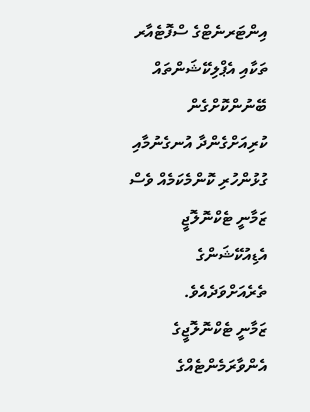އިންޓަރނެޓްގެ ސްފޮޓެއާރ ތަކާއި އެޕްލިކޭޝަންތައް ބޭނުންކޮށްގެން ކުރިއަށްގެންދާ އުނގެނުމާއި ގުޅުންހުރި ކޮންމެކަމެއް ވެސް ޒަމާނީ ޓެކްނޮލޮޖީ އެޑިއުކޭޝަންގެ ތެރެއަށްވަދެއެވެ.
ޒަމާނީ ޓެކްނޮލޮޖީގެ އެންވާރަމެންޓެއްގެ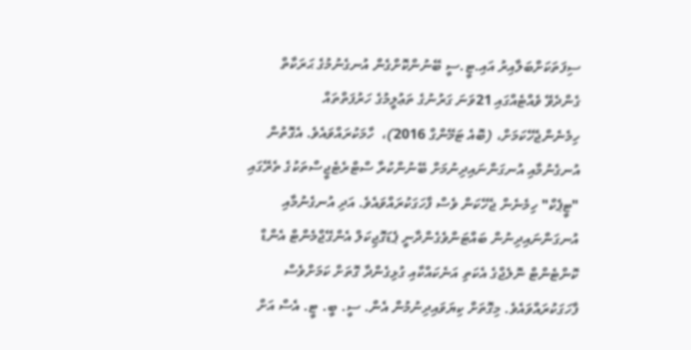ސިފަތަކަށްބަލާއިރު އައި.ޓީ.ސީ ބޭނުންކޮށްގެން އުނގެނުމުގެ ޙަރަކާތް ގެންދެވޭ ވެއްޓެއްގައި 21ވަނަ ގަރުނުގެ ތަޢުލީމުގެ ހަރުފަތްތައް ހިމެނެންޖެހޭކަމަށް، (ބޮއެ ޓަމޭންގް 2016)،  ހާމަކުރައްވައެވެ. އެގޮތުން އުނގެނުމާއި އުނގަންނައިދިނުމަށް ބޭނުންކުރާ ސްޓްރެޓެޖީސްތަކުގެ ތެރޭގައި "ޓީޕެކް" ހިމެނެން ޖެހޭކަން ވެސް ފާހަގަކުރައްވައެވެ. އަދި އުނގެނުމާއި އުނގަންނައިދިނުން ބައްޓަންވެގެންދާނީ ޕެޑަގޮޖިކަލް އެންގޭޖްމެންޓް އެންޑް ކޮންޓެންޓް ނޮލެޖްގެ އެކަތި އަނެކައްކާއި ގުޅިގެންދާ ގޮތަށް ކަމަށްވެސް ފާހަގަކުރައްވައެވެ. މިގޮތަށް ކިޔަވައިދިނުމުން އެން. ސީ. ބީ. ޓީ. އެސް އަށް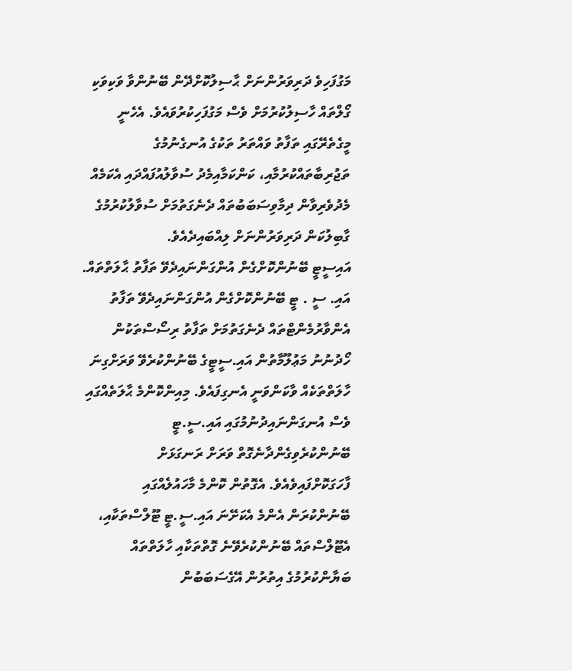މަގުފަހިވެ ދަރިވަރުންނަށް ޙާސިލުކޮށްދޭން ބޭނުންވާ ވަކިވަކި ގޯލްތައް ހާސިލުކުރުމަށް ވެސް މަގުފަހިކުރުވައެވެ. އެހެނީ މީގެތެރޭގައި ތަފާތު ވައްތަރު ތަކުގެ އުނގެނުމުގެ ތަޖުރިބާތައްކުރުމާއި، ކަންކަމާއިމެދު ސުވާލުއުފައްދައި އެކަމެއް މެދުވެރިވާން ދިމާވިސަބަބުތައް ދެނެގަތުމަށް ސުވާލުކުރުމުގެ ގާބިލުކަން ދަރިވަރުންނަށް ލިއްބައިދެއެވެ.
އައިސީޓީ ބޭނުންކޮށްގެން އުންގަންނައިދެވޭ ތަފާތު ޙާލަތްތައް.
އައި. ސީ . ޓީ ބޭނުންކޮށްގެން އުންގަންނައިދެވޭ ތަފާތު އެންވާރުމެންޓްތައް ދެނެގަތުމަށް ތަފާތު ރިސޯސްތަކުން ހޯދުނުނު މަޢުލޫމާތުން އައި.ސީޓީގެ ބޭނުންކުރެވޭ ވަރަށްގިނަ ހާލަތްތަކެއް ވާކަންވަނީ އެނގިފައެވެ. މިއިންކޮންމެ ޙާލަތެއްގައި ވެސް އުނގަންނައިދުނުމުގައި އައި.ސީ.ޓީ ބޭނުންކުރެވިގެންދާނެގޮތް ވަރަށް ރަނގަޅަށް ފާހަގަކޮށްފައިވެއެވެ. އެގޮތުން ކޮންމެ މާހައުލެއްގައި ބޭނުންކުރަން އެންމެ އެކަށޭނަ އައި.ސީ.ޓީ ޓޫލްސްތަކާއި، އެޓޫލްސްތައް ބޭނުންކުރެވޭނެ ގޮތްތަކާއި ހާލަތްތައް ބަޔާންކުރުމުގެ އިތުރުން އޭގެސަބަބުން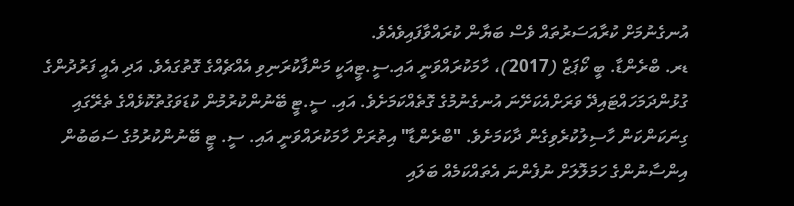އުނގެނުމަށް ކުރާއަސަރުތައް ވެސް ބަޔާން ކުރައްވާފައިވެއެވެ.
ޑރ. ބްރެންޑާ. ބީ ކޯޕަޒް (2017)، ހާމަކުރައްވަނީ އައި.ސީ.ޓީއަކީ މަންފާކުރަނިވި އެއްޗެއްގެ ގޮތުގައެވެ. އަދި އެއީ ފަރުދުންގެ ގުޅުންދަމަހައްޓައިދޭ ވަރަށްއެކަށޭނަ އުނގެނުމުގެ ގޮތެއްކަމަށެވެ. އައި. ސީ.ޓީ ބޭނުންކުރުމުން ކުޑަވަގުތުކޮޅެއްގެ ތެރޭގައި ގިނަކަންކަން ހާސިލުކުރެވިގެން ދާކަމަށެވެ. "ބްރެންޑާ" އިތުރަށް ހާމަކުރައްވަނީ އައި. ސީ. ޓީ ބޭނުންކުރުމުގެ ސަބަބުން އިންސާނުންގެ ހަމަލޮލަށް ނުފެންނަ އެތައްކަމެއް ބަލައި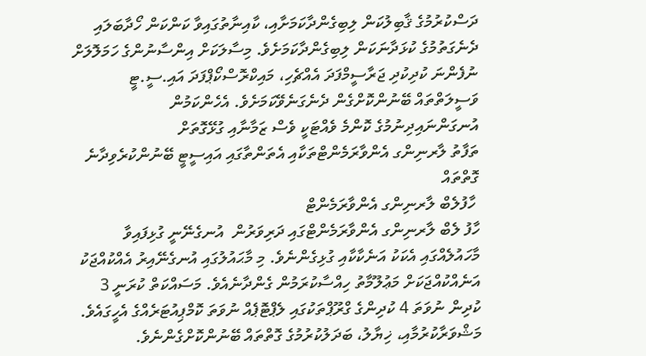ދަސްކުރުމުގެ ޤާބިލުކަން ލިބިގެންދާކަމަށާއި، ކާއިނާތުގައިވާ ކަންކަން ހޯދާބަލައި ދެނެގަތުމުގެ ކުޅަދާނަކަން ލިބިގެންދާކަމަށެވެ. މިސާލަކަށް އިންސާނުންގެ ހަމަލޮލަށް ނުފެންނަ ކުދިކުދި ޖަރާސީމްފަދަ އެއްޗެހި، މައިކްރޮސްކޯޕްފަދަ އައި.ސީ.ޓީ ވަސީލަތްތައް ބޭނުންކޮށްގެން ދެނެގަނެވޭކަމަށެވެ. އެހެންކަމުން އުނގަންނައިދިނުމުގެ ކޮންމެ ވެއްޓަކީ ވެސް ޒަމާނާއި ގުޅޭގޮތަށް
ތަފާތު ލާރނިންގ އެންވާރަމެންޓްތަކާއި އެތަންތާގައި އައިސީޓީ ބޭނުންކުރެވިދާނެ ގޮތްތައް
 ހާފުލެބް ލާރނިންގ އެންވާރަމެންޓް
ހާފު ލެބް ލާރނިންގ އެންވާރަމެންޓްގައި ދަރިވަރުން  އުނގެނޭނީ ގުޅިފައިވާ މާހައުލެއްގައި އެކަކު އަނެކާކާއި ގުޅިގެންނެވެ. މި މާޙައުލުގައި އުނގެނޭއިރު އެއްކުއްޖަކު އަނެއްކުއްޖަކަށް މަޢުލޫމާތު ހިއްސާކުރަމުން ގެންދާނެއެވެ. މަސައްކަތް ކުރަނީ 3 ކުދިން ނުވަތަ 4 ކުދިންގެ ގްރޫޕްތަކުގައި ލެޕްޓޮޕެއް ނުވަތަ ކޮމްޕިއުޓަރެއްގެ އެހީގައެވެ. މަޝްވަރާކުރުމާއި، ޚިޔާލު، ބަދަލުކުރުމުގެ ގޮތްތައް ބޭނުންކޮށްގެންނެވެ.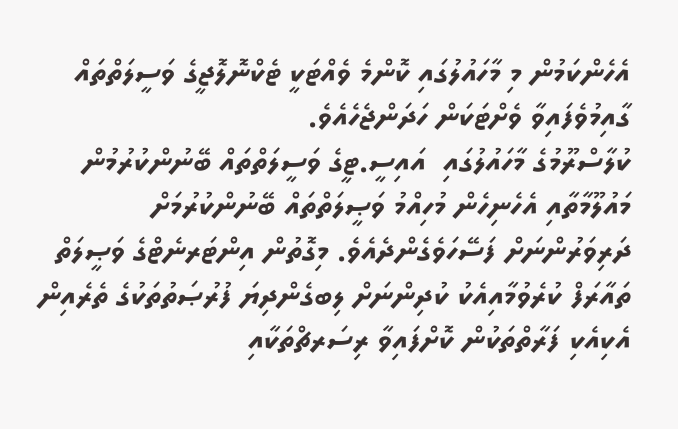އެހެންކަމުން މި މާހައުލުގައި ކޮންމެ ވެއްޓަކީ ޓެކްނޮލޮޖީގެ ވަސީލަތްތައް ގާއިމުވެފައިވާ ވެށްޓަކަން ހަދަންޖެހެއެވެ.
ކުލާސްރޫމުގެ މާހައުލުގައި  އައިސީ.ޓީގެ ވަސީލަތްތައް ބޭނުންކުރުމުން މައުލޫމާތާއި އެހެނިހެން މުހިއްމު ވަޞީލަތްތައް ބޭނުންކުރުމަށް ދަރިވަރުންނަށް ފަސޭހަވެގެންދެއެވެ. މިގޮތުން އިންޓަރނެޓްގެ ވަޞީލަތް ތައާރަފް ކުރެވުމާއިއެކު ކުދިންނަށް ލިބގެންދިޔަ ފުރުޞަތުތަކުގެ ތެރެއިން އެކިއެކި ފަރާތްތަކުން ކޮށްފައިވާ ރިސަރޗްތަކާއި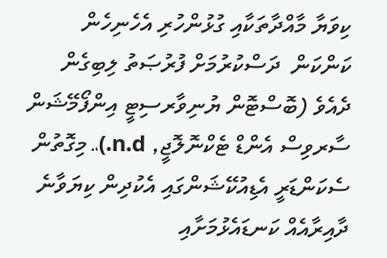ކިވަޔާ މާއްދާތަކާއި ގުޅުންހުރި އެހެނިހެން ކަންކަން  ދަސްކުރުމަށް ފުރުޞަތު ލިބިގެން ދެއެވެ (ބޮސްޓޮން ޔުނިވާރސިޓީ އިންފޯމޭޝަން ސާރވިސް އެންޑް ޓެކްނޮލޮޖީ, n.d.)،. މިގޮތުން ސެކަންޑަރީ އެޑިއުކޭޝަންގައި އެކުދިން ކިޔަވާނެ ދާއިރާއެއް ކަނޑައެޅުމަށާއި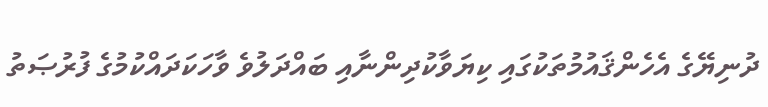ދުނިޔޭގެ އެހެންޤައުމުތަކުގައި ކިޔަވާކުދިންނާއި ބައްދަލުވެ ވާހަކަދައްކުމުގެ ފުރުޞަތު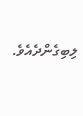ލިބިގެންދެއެވެ.